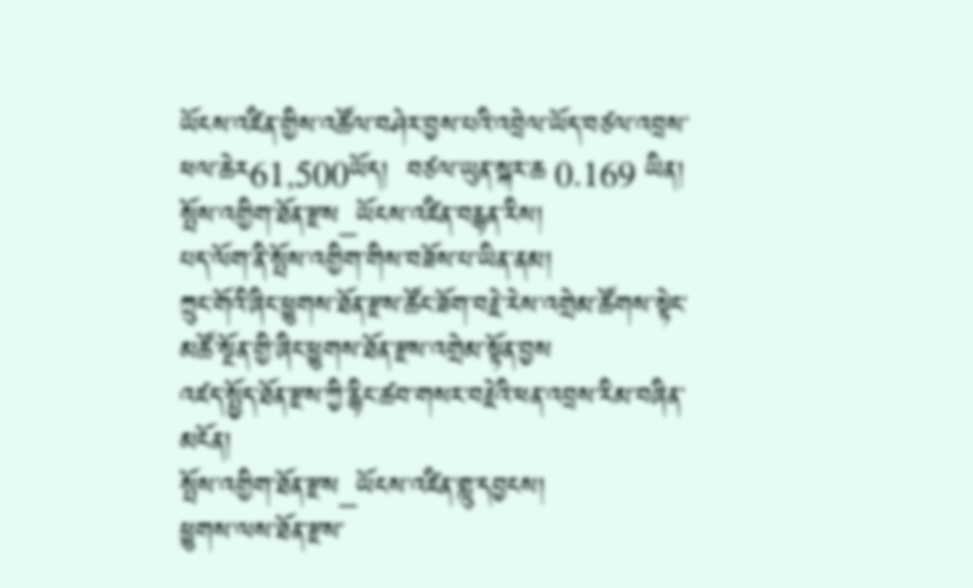ཡོངས་འཛིན་གྱིས་འཚོལ་བཤེར་བྱས་པའི་འབྲེལ་ཡོད་བཙལ་འབྲས་ཕལ་ཆེར61,500ཡོད།  བཙལ་ཡུན་སྐར་ཆ 0.169 ཡིན།
སྤོས་འགྱིག་ཐོན་རྫས_ཡོངས་འཛིན་བརྙན་རིས།
པད་ལོག་ནི་སྤོས་འགྱིག་གིས་བཟོས་པ་ཡིན་ནམ།
ཀྲུང་གོའི་ཞིང་ཕྱུགས་ཐོན་རྫས་ཚོང་ཟོག་བརྗེ་རེས་འགྲེམ་ཚོགས་སྟེང་མཚོ་སྔོན་གྱི་ཞིང་ཕྱུགས་ཐོན་རྫས་འགྲེམ་སྟོན་བྱས
འཛད་སྤྱོད་ཐོན་རྫས་ཀྱི་རྙིང་ཚབ་གསར་བརྗེའི་ཕན་འབྲས་རིམ་བཞིན་མངོན།
སྤོས་འགྱིག་ཐོན་རྫས_ཡོངས་འཛིན་གླུ་དབྱངས།
ཕྱུགས་ལས་ཐོན་རྫས་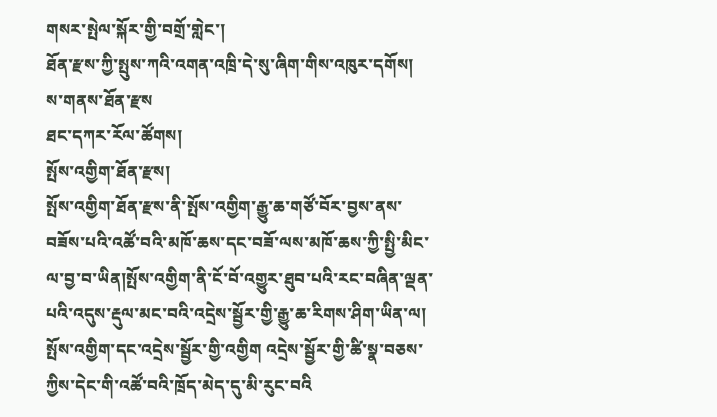གསར་སྤེལ་སྐོར་གྱི་བགྲོ་གླེང་།
ཐོན་རྫས་ཀྱི་སྤུས་ཀའི་འགན་འཁྲི་དེ་སུ་ཞིག་གིས་འཁུར་དགོས།
ས་གནས་ཐོན་རྫས
ཐང་དཀར་རོལ་ཚོགས།
སྤོས་འགྱིག་ཐོན་རྫས།
སྤོས་འགྱིག་ཐོན་རྫས་ནི་སྤོས་འགྱིག་རྒྱུ་ཆ་གཙོ་བོར་བྱས་ནས་བཟོས་པའི་འཚོ་བའི་མཁོ་ཆས་དང་བཟོ་ལས་མཁོ་ཆས་ཀྱི་སྤྱི་མིང་ལ་བྱ་བ་ཡིན།སྤོས་འགྱིག་ནི་ངོ་བོ་འགྱུར་ཐུབ་པའི་རང་བཞིན་ལྡན་པའི་འདུས་རྡུལ་མང་བའི་འདྲེས་སྦྱོར་གྱི་རྒྱུ་ཆ་རིགས་ཤིག་ཡིན་ལ། སྤོས་འགྱིག་དང་འདྲེས་སྦྱོར་གྱི་འགྱིག འདྲེས་སྦྱོར་གྱི་ཚི་སྣ་བཅས་ཀྱིས་དེང་གི་འཚོ་བའི་ཁྲོད་མེད་དུ་མི་རུང་བའི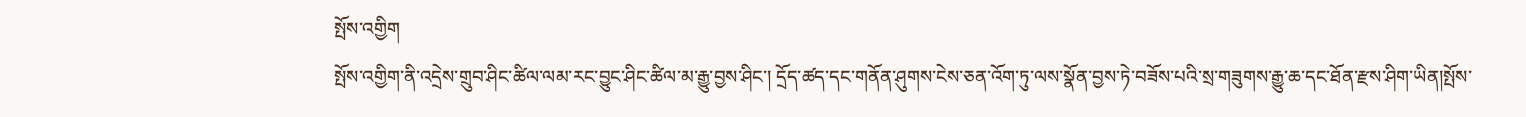སྤོས་འགྱིག
སྤོས་འགྱིག་ནི་འདྲེས་གྲུབ་ཤིང་ཚིལ་ལམ་རང་བྱུང་ཤིང་ཚིལ་མ་རྒྱུ་བྱས་ཤིང་། དྲོད་ཚད་དང་གནོན་ཤུགས་ངེས་ཅན་འོག་ཏུ་ལས་སྣོན་བྱས་ཏེ་བཟོས་པའི་སྲ་གཟུགས་རྒྱུ་ཆ་དང་ཐོན་རྫས་ཤིག་ཡིན།སྤོས་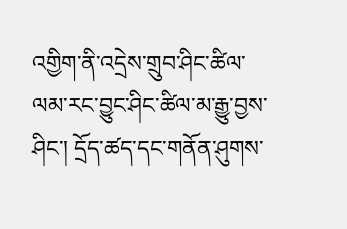འགྱིག་ནི་འདྲེས་གྲུབ་ཤིང་ཚིལ་ལམ་རང་བྱུང་ཤིང་ཚིལ་མ་རྒྱུ་བྱས་ཤིང་། དྲོད་ཚད་དང་གནོན་ཤུགས་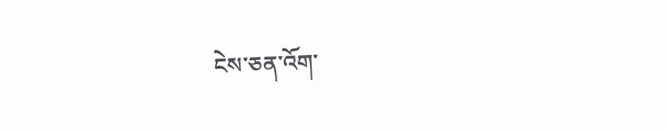ངེས་ཅན་འོག་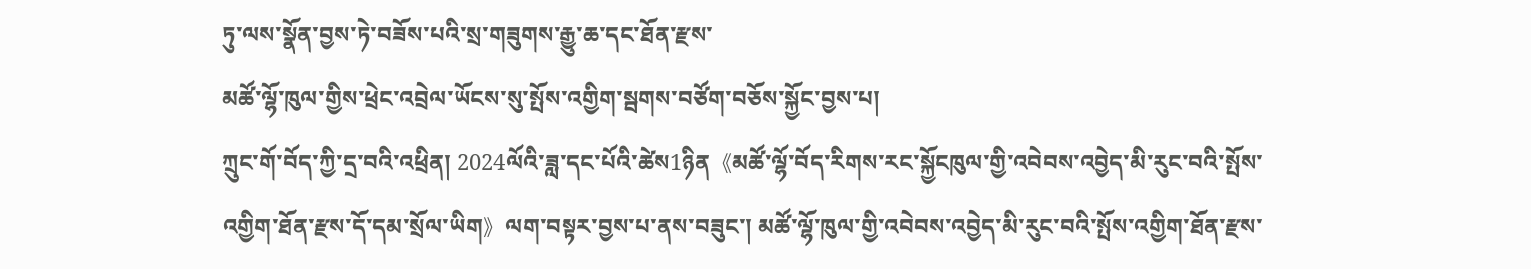ཏུ་ལས་སྣོན་བྱས་ཏེ་བཟོས་པའི་སྲ་གཟུགས་རྒྱུ་ཆ་དང་ཐོན་རྫས་
མཚོ་ལྷོ་ཁུལ་གྱིས་ཕྲེང་འབྲེལ་ཡོངས་སུ་སྤོས་འགྱིག་སྦགས་བཙོག་བཅོས་སྐྱོང་བྱས་པ།
ཀྲུང་གོ་བོད་ཀྱི་དྲ་བའི་འཕྲིན། 2024ལོའི་ཟླ་དང་པོའི་ཚེས1ཉིན《མཚོ་ལྷོ་བོད་རིགས་རང་སྐྱོངཁུལ་གྱི་འབེབས་འབྱེད་མི་རུང་བའི་སྤོས་འགྱིག་ཐོན་རྫས་དོ་དམ་སྲོལ་ཡིག》ལག་བསྟར་བྱས་པ་ནས་བཟུང་། མཚོ་ལྷོ་ཁུལ་གྱི་འབེབས་འབྱེད་མི་རུང་བའི་སྤོས་འགྱིག་ཐོན་རྫས་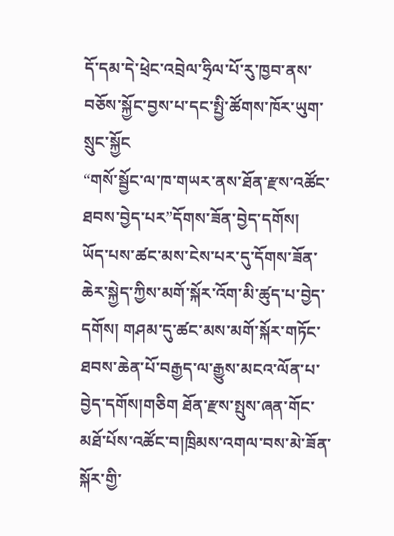དོ་དམ་དེ་ཕྲེང་འབྲེལ་ཧྲིལ་པོ་རུ་ཁྱབ་ནས་བཅོས་སྐྱོང་བྱས་པ་དང་སྤྱི་ཚོགས་ཁོར་ཡུག་སྲུང་སྐྱོང
“གསོ་སྦྱོང་ལ་ཁ་གཡར་ནས་ཐོན་རྫས་འཚོང་ཐབས་བྱེད་པར”དོགས་ཟོན་བྱེད་དགོས།
ཡོད་པས་ཚང་མས་ངེས་པར་དུ་དོགས་ཟོན་ཆེར་སྐྱེད་ཀྱིས་མགོ་སྐོར་འོག་མི་ཚུད་པ་བྱེད་དགོས། གཤམ་དུ་ཚང་མས་མགོ་སྐོར་གཏོང་ཐབས་ཆེན་པོ་བརྒྱད་ལ་རྒྱུས་མངའ་ལོན་པ་བྱེད་དགོས།གཅིག ཐོན་རྫས་སྤུས་ཞན་གོང་མཐོ་པོས་འཚོང་བ།ཁྲིམས་འགལ་བས་མེ་ཟོན་སྐོར་གྱི་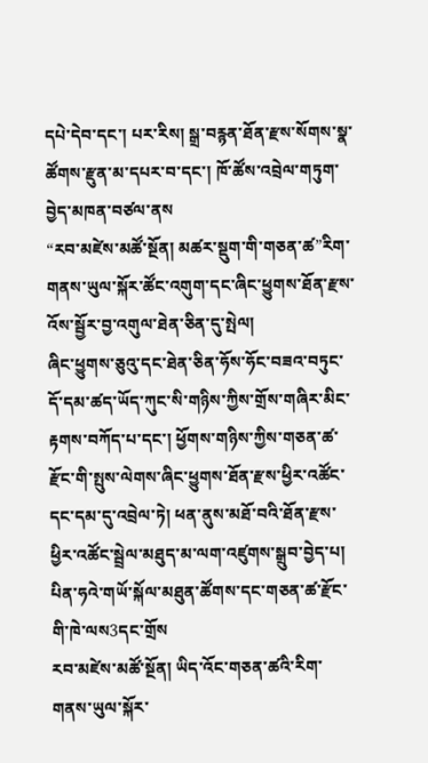དཔེ་དེབ་དང་། པར་རིས། སྒྲ་བརྙན་ཐོན་རྫས་སོགས་སྣ་ཚོགས་རྫུན་མ་དཔར་བ་དང་། ཁོ་ཚོས་འབྲེལ་གཏུག་བྱེད་མཁན་བཙལ་ནས
“རབ་མཛེས་མཚོ་སྔོན། མཚར་སྡུག་གི་གཅན་ཚ”རིག་གནས་ཡུལ་སྐོར་ཚོང་འགུག་དང་ཞིང་ཕྱུགས་ཐོན་རྫས་འོས་སྦྱོར་བྱ་འགུལ་ཐེན་ཅིན་དུ་སྤེལ།
ཞིང་ཕྱུགས་ཅུའུ་དང་ཐེན་ཅིན་ཧོས་ཧོང་བཟའ་བཏུང་དོ་དམ་ཚད་ཡོད་ཀུང་སི་གཉིས་ཀྱིས་གྲོས་གཞིར་མིང་རྟགས་བཀོད་པ་དང་། ཕྱོགས་གཉིས་ཀྱིས་གཅན་ཚ་རྫོང་གི་སྤུས་ལེགས་ཞིང་ཕྱུགས་ཐོན་རྫས་ཕྱིར་འཚོང་དང་དམ་དུ་འབྲེལ་ཏེ། ཕན་ནུས་མཐོ་བའི་ཐོན་རྫས་ཕྱིར་འཚོང་སྦྲེལ་མཐུད་མ་ལག་འཛུགས་སྒྲུབ་བྱེད་པ། པིན་ཧའེ་གཡོ་སྐོལ་མཐུན་ཚོགས་དང་གཅན་ཚ་རྫོང་གི་ཁེ་ལས3དང་གྲོས
རབ་མཛེས་མཚོ་སྔོན། ཡིད་འོང་གཅན་ཚའི་རིག་གནས་ཡུལ་སྐོར་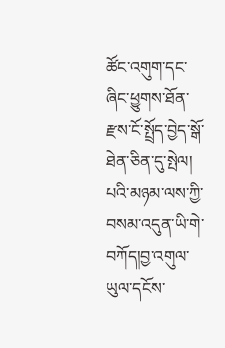ཚོང་འགུག་དང་ཞིང་ཕྱུགས་ཐོན་རྫས་ངོ་སྤྲོད་བྱེད་སྒོ་ཐེན་ཅིན་དུ་སྤེལ།
པའི་མཉམ་ལས་ཀྱི་བསམ་འདུན་ཡི་གེ་བཀོད།བྱ་འགུལ་ཡུལ་དངོས་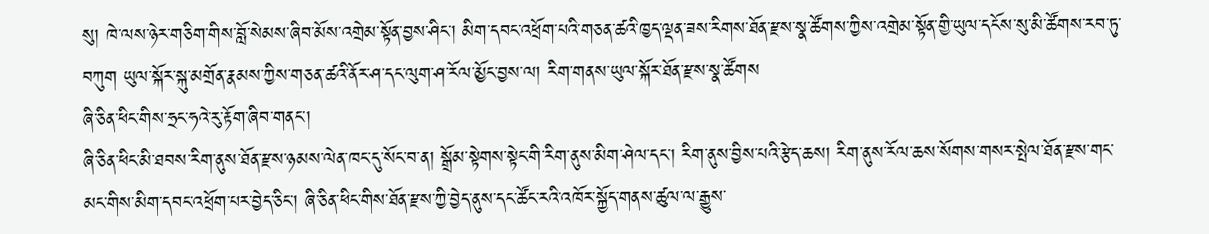སུ། ཁེ་ལས་ཉེར་གཅིག་གིས་བློ་སེམས་ཞིབ་མོས་འགྲེམ་སྟོན་བྱས་ཤིང་། མིག་དབང་འཕྲོག་པའི་གཅན་ཚའི་ཁྱད་ལྡན་ཟས་རིགས་ཐོན་རྫས་སྣ་ཚོགས་ཀྱིས་འགྲེམ་སྟོན་གྱི་ཡུལ་དངོས་སུ་མི་ཚོགས་རབ་ཏུ་བཀུག ཡུལ་སྐོར་སྐུ་མགྲོན་རྣམས་ཀྱིས་གཅན་ཚའི་ནོར་ཤ་དང་ལུག་ཤ་རོལ་མྱོང་བྱས་ལ། རིག་གནས་ཡུལ་སྐོར་ཐོན་རྫས་སྣ་ཚོགས
ཞི་ཅིན་ཕིང་གིས་ཧྲང་ཧའེ་རུ་རྟོག་ཞིབ་གནང་།
ཞི་ཅིན་ཕིང་མི་ཐབས་རིག་ནུས་ཐོན་རྫས་ཉམས་ལེན་ཁང་དུ་སོང་བ་ན། སྒྲོམ་སྟེགས་སྟེང་གི་རིག་ནུས་མིག་ཤེལ་དང་། རིག་ནུས་བྱིས་པའི་རྩེད་ཆས། རིག་ནུས་རོལ་ཆས་སོགས་གསར་སྤེལ་ཐོན་རྫས་གང་མང་གིས་མིག་དབང་འཕྲོག་པར་བྱེད་ཅིང་། ཞི་ཅིན་ཕིང་གིས་ཐོན་རྫས་ཀྱི་བྱེད་ནུས་དང་ཚོང་རའི་འཁོར་སྐྱོད་གནས་ཚུལ་ལ་རྒྱུས་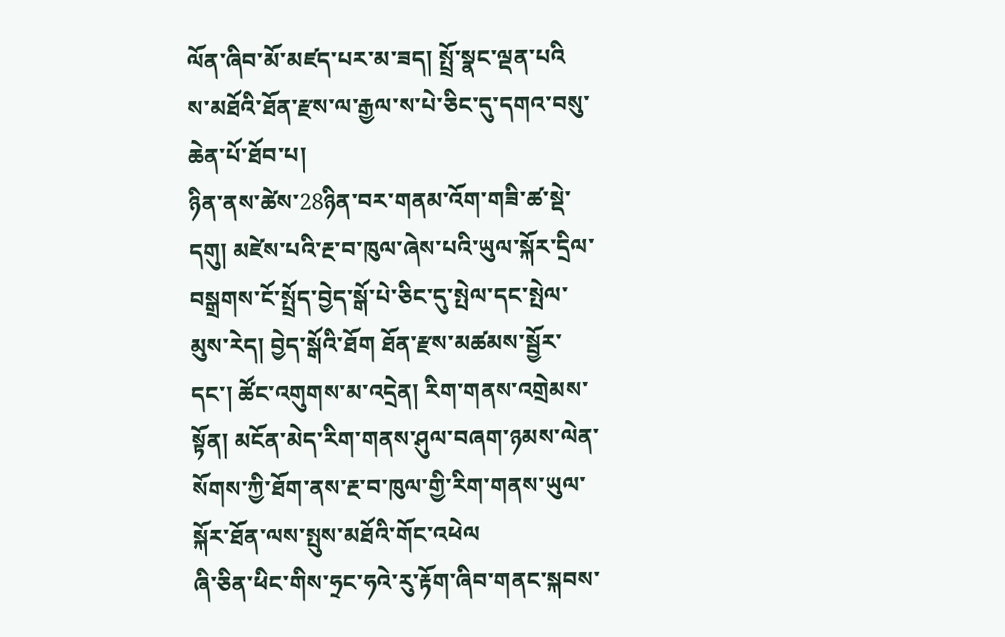ལོན་ཞིབ་མོ་མཛད་པར་མ་ཟད། སྤྲོ་སྣང་ལྡན་པའི
ས་མཐོའི་ཐོན་རྫས་ལ་རྒྱལ་ས་པེ་ཅིང་དུ་དགའ་བསུ་ཆེན་པོ་ཐོབ་པ།
ཉིན་ནས་ཚེས་28ཉིན་བར་གནམ་འོག་གཟི་ཚ་སྡེ་དགུ། མཛེས་པའི་རྔ་བ་ཁུལ་ཞེས་པའི་ཡུལ་སྐོར་དྲིལ་བསྒྲགས་ངོ་སྤྲོད་བྱེད་སྒོ་པེ་ཅིང་དུ་སྤེལ་དང་སྤེལ་མུས་རེད། བྱེད་སྒོའི་ཐོག ཐོན་རྫས་མཚམས་སྦྱོར་དང་། ཚོང་འགུགས་མ་འདྲེན། རིག་གནས་འགྲེམས་སྟོན། མངོན་མེད་རིག་གནས་ཤུལ་བཞག་ཉམས་ལེན་སོགས་ཀྱི་ཐོག་ནས་རྔ་བ་ཁུལ་གྱི་རིག་གནས་ཡུལ་སྐོར་ཐོན་ལས་སྤུས་མཐོའི་གོང་འཕེལ
ཞི་ཅིན་ཕིང་གིས་ཧྲང་ཧའེ་རུ་རྟོག་ཞིབ་གནང་སྐབས་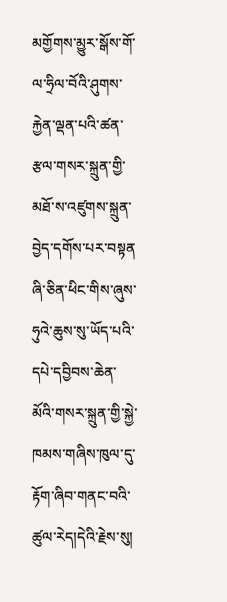མགྱོགས་མྱུར་སྒོས་གོ་ལ་ཧྲིལ་བོའི་ཤུགས་རྐྱེན་ལྡན་པའི་ཚན་རྩལ་གསར་སྐྲུན་གྱི་མཐོ་ས་འཛུགས་སྐྲུན་བྱེད་དགོས་པར་བསྟན
ཞི་ཅིན་ཕིང་གིས་ཞུས་ཧུའེ་ཆུས་སུ་ཡོད་པའི་དཔེ་དབྱིབས་ཆེན་མོའི་གསར་སྐྲུན་གྱི་སྐྱེ་ཁམས་གཞིས་ཁུལ་དུ་རྟོག་ཞིབ་གནང་བའི་ཚུལ་རེད།དེའི་རྗེས་སུ།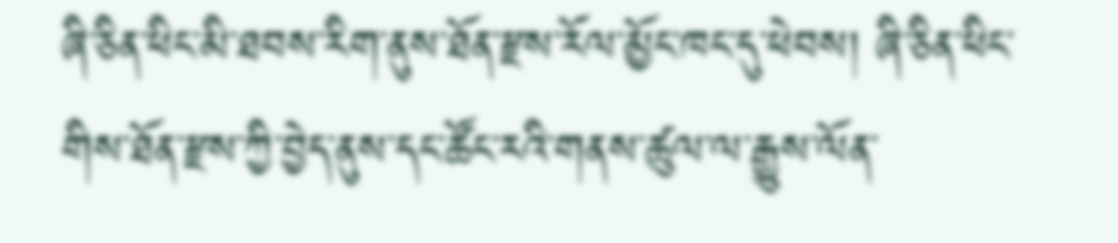ཞི་ཅིན་ཕིང་མི་ཐབས་རིག་ནུས་ཐོན་རྫས་རོལ་མྱོང་ཁང་དུ་ཕེབས། ཞི་ཅིན་ཕིང་གིས་ཐོན་རྫས་ཀྱི་བྱེད་ནུས་དང་ཚོང་རའི་གནས་ཚུལ་ལ་རྒྱུས་ལོན་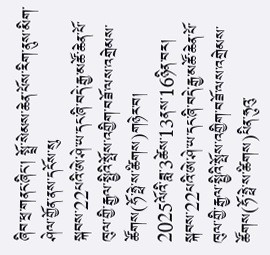ཞིབ་ཕྲ་གནང་ཞིང་། སྤྲོ་སེམས་ཆེན་པོས་རིག་ནུས་མིག་ཤེལ་གྱོན་ནས་དངོས་སུ
སྐབས་22པའི་ཨེ་ཤེ་ཡ་དང་ཞི་བདེ་རྒྱ་མཚོ་ཆེན་པོ་ཁུལ་གྱི་རྒྱལ་སྤྱིའི་སྤོས་འགྱིག་བཟོ་ལས་འགྲེམས་ཚོགས(ཧོ་ཧྥེ་ས་ཚིགས)གཉེར་བ།
2025ལོའི་ཟླ་3ཚེས་13ནས་16ཉིན་བར། སྐབས་22པའི་ཨེ་ཤེ་ཡ་དང་ཞི་བདེ་རྒྱ་མཚོ་ཆེན་པོ་ཁུལ་གྱི་རྒྱལ་སྤྱིའི་སྤོས་འགྱིག་བཟོ་ལས་འགྲེམས་ཚོགས(ཧོ་ཧྥེ་ས་ཚིགས)པིན་ཧུའུ་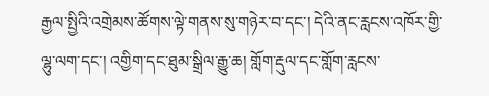རྒྱལ་སྤྱིའི་འགྲེམས་ཚོགས་ལྟེ་གནས་སུ་གཉེར་བ་དང་། དེའི་ནང་རླངས་འཁོར་གྱི་ལྷུ་ལག་དང་། འགྱིག་དང་ཐུམ་སྒྲིལ་རྒྱུ་ཆ། གློག་རྡུལ་དང་གློག་རླངས་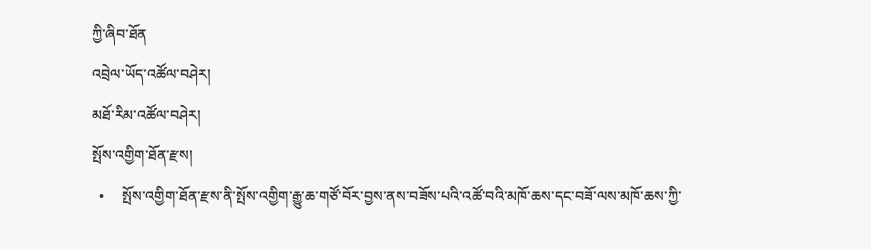ཀྱི་ཞིབ་ཐོན
འབྲེལ་ཡོད་འཚོལ་བཤེར།
མཐོ་རིམ་འཚོལ་བཤེར།
སྤོས་འགྱིག་ཐོན་རྫས།
  •     སྤོས་འགྱིག་ཐོན་རྫས་ནི་སྤོས་འགྱིག་རྒྱུ་ཆ་གཙོ་བོར་བྱས་ནས་བཟོས་པའི་འཚོ་བའི་མཁོ་ཆས་དང་བཟོ་ལས་མཁོ་ཆས་ཀྱི་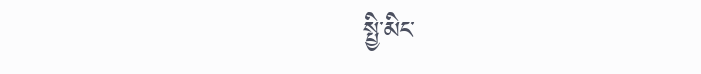སྤྱི་མིང་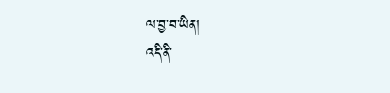ལ་བྱ་བ་ཡིན།
འདི་ནི་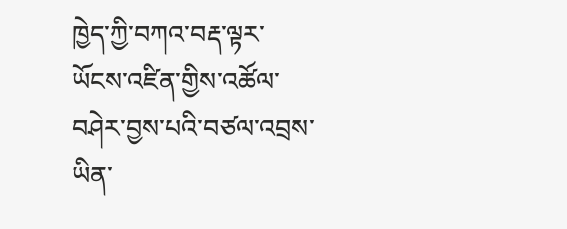ཁྱེད་ཀྱི་བཀའ་བརྡ་ལྟར་ཡོངས་འཛིན་གྱིས་འཚོལ་བཤེར་བྱས་པའི་བཙལ་འབྲས་ཡིན་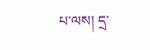པ་ལས། དྲ་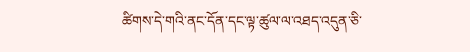ཚིགས་དེ་གའི་ནང་དོན་དང་ལྟ་ཚུལ་ལ་འཐད་འདུན་ཅི་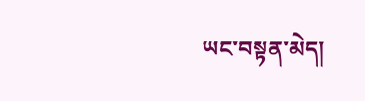ཡང་བསྟན་མེད།